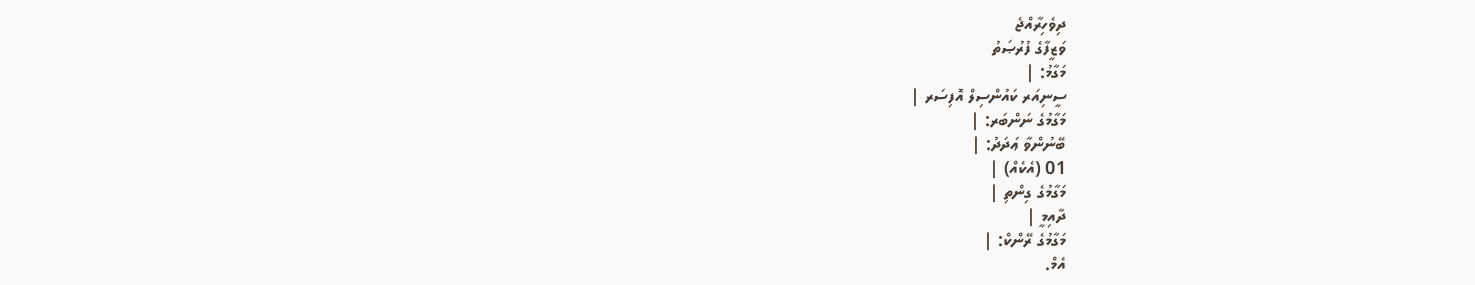ދިވެހިރާއްޖެ
ވަޒީފާގެ ފުރުޞަތު
މަގާމު: |
ސީނިއަރ ކައުންސިލް އޮފިސަރ |
މަގާމުގެ ނަންބަރ: |
ބޭނުންވާ ޢަދަދު: |
01 (އެކެއް) |
މަގާމުގެ ގިންތި |
ދާއިމީ |
މަގާމުގެ ރޭންކް: |
އެމް.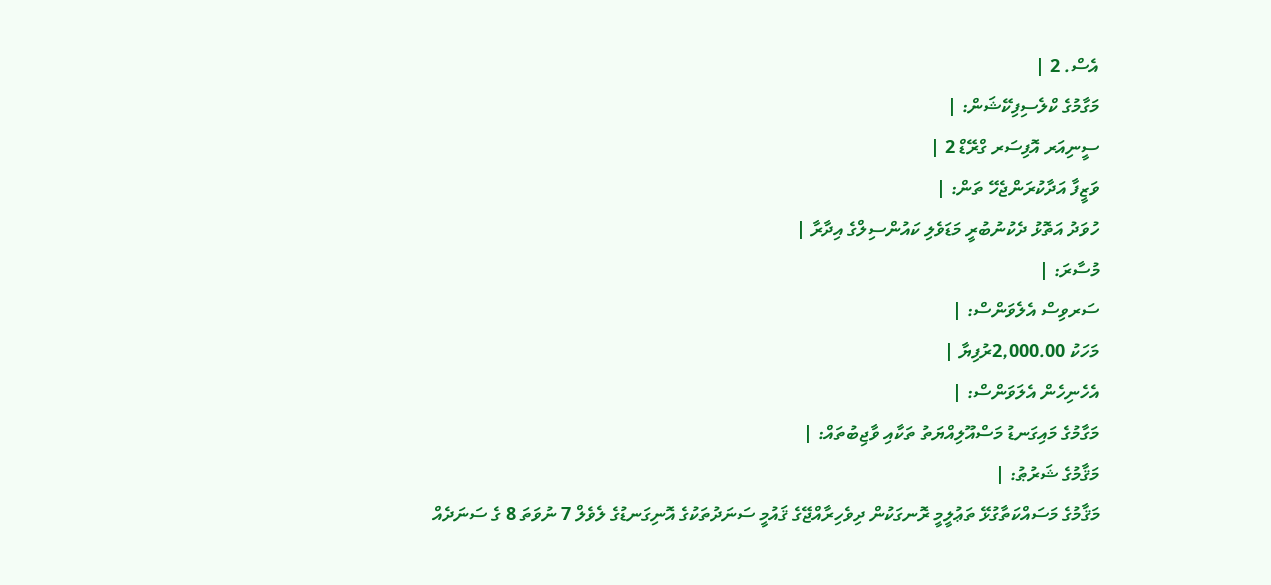އެސް. 2 |
މަގާމުގެ ކްލެސިފިކޭޝަން: |
ސީނިއަރ އޮފިސަރ ގްރޭޑް 2 |
ވަޒީފާ އަދާކުރަންޖެހޭ ތަން: |
ހުވަދު އަތޮޅު ދެކުނުބުރީ މަޑަވެލި ކައުންސިލްގެ އިދާރާ |
މުސާރަ: |
ސަރވިސް އެލެވަންސް: |
މަހަކު 2,000.00ރުފިޔާ |
އެހެނިހެން އެލަވަންސް: |
މަގާމުގެ މައިގަނޑު މަސްއޫލިއްޔަތު ތަކާއި ވާޖިބުތައް: |
މަޤާމުގެ ޝަރުޠު: |
މަޤާމުގެ މަސައްކަތާގުޅޭ ތަޢުލީމީ ރޮނގަކުން ދިވެހިރާއްޖޭގެ ޤައުމީ ސަނަދުތަކުގެ އޮނިގަނޑުގެ ލެވެލް 7 ނުވަތަ 8 ގެ ސަނަދެއް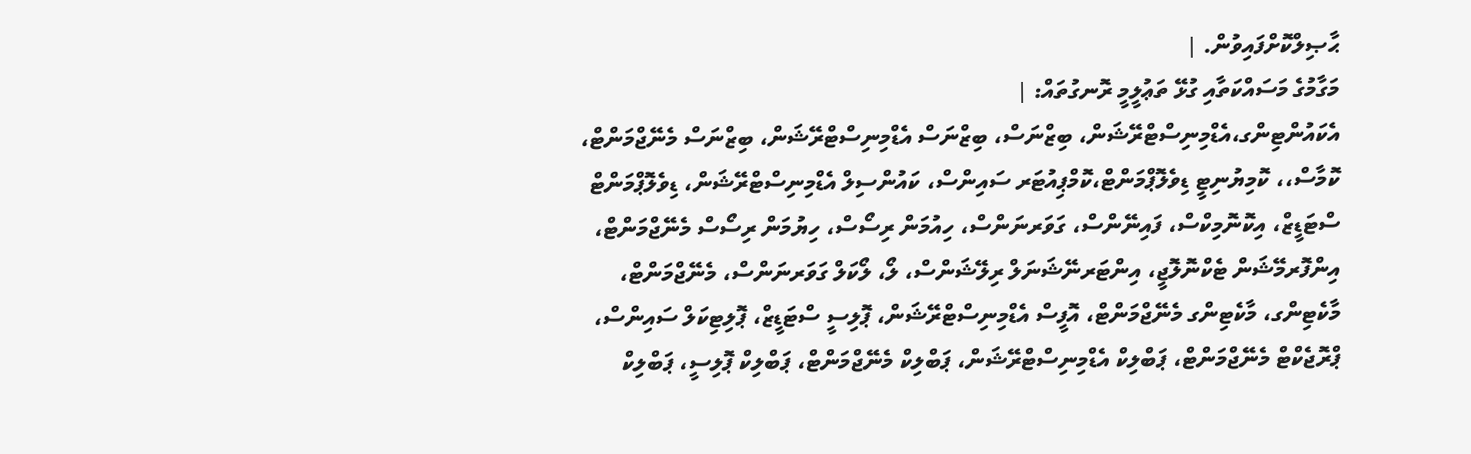ޙާޞިލްކޮށްފައިވުން. |
މަގާމުގެ މަސައްކަތާއި ގުޅޭ ތަޢުލީމީ ރޮނގުތައް: |
އެކައުންޓިންގ،އެޑްމިނިސްޓްރޭޝަން، ބިޒްނަސް، ބިޒްނަސް އެޑްމިނިސްޓްރޭޝަން، ބިޒްނަސް މެނޭޖްމަންޓް، ކޮމާސް،، ކޮމިޔުނިޓީ ޑިވެލޮޕްމަންޓް،ކޮމްޕިއުޓަރ ސައިންސް، ކައުންސިލް އެޑްމިނިސްޓްރޭޝަން، ޑިވެލޮޕްމަންޓް ސްޓަޑީޒް، އިކޮނޮމިކްސް، ފައިނޭންސް، ގަވަރނަންސް، ހިއުމަން ރިސޯސް، ހިޔުމަން ރިސޯސް މެނޭޖްމަންޓް، އިންފޮރމޭޝަން ޓެކްނޮލޮޖީ، އިންޓަރނޭޝަނަލް ރިލޭޝަންސް، ލޯ، ލޯކަލް ގަވަރނަންސް، މެނޭޖްމަންޓް، މާކެޓިންގ، މާކެޓިންގ މެނޭޖްމަންޓް، އޮފީސް އެޑްމިނިސްޓްރޭޝަން، ޕޮލިސީ ސްޓަޑީޒް، ޕޮލިޓިކަލް ސައިންސް، ޕްރޮޖެކްޓް މެނޭޖްމަންޓް، ޕަބްލިކް އެޑްމިނިސްޓްރޭޝަން، ޕަބްލިކް މެނޭޖްމަންޓް، ޕަބްލިކް ޕޮލިސީ، ޕަބްލިކް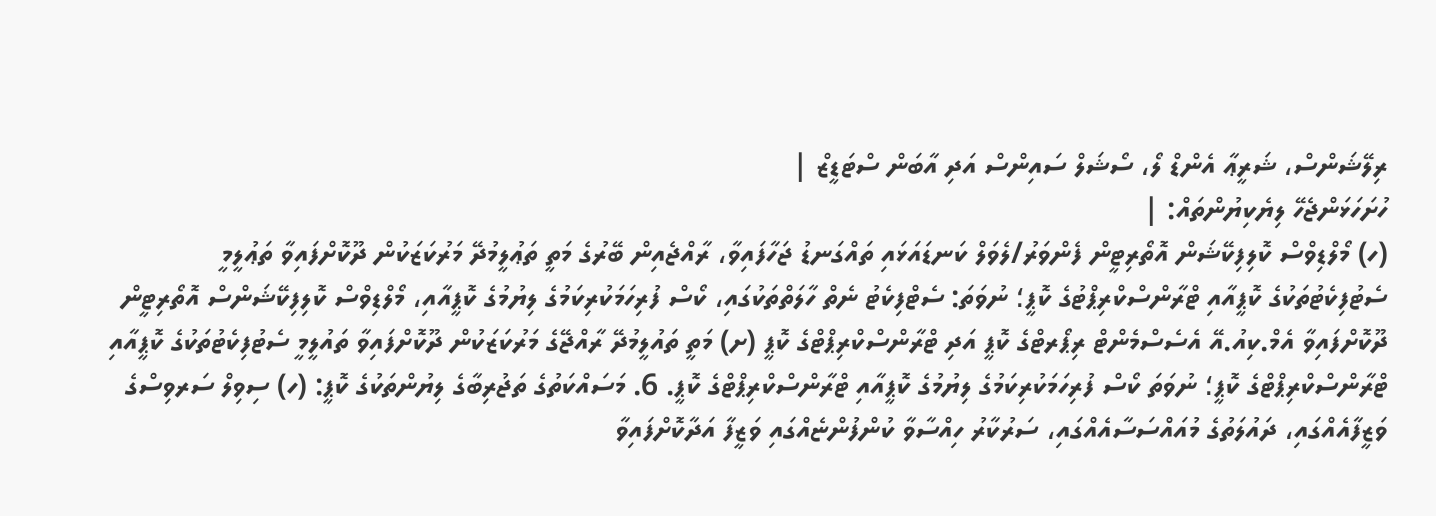ރިލޭޝަންސް، ޝަރީޢާ އެންޑް ލޯ، ސޯޝަލް ސައިންސް އަދި އާބަން ސްޓަޑީޒް |
ހުށަހަޅަންޖެހޭ ލިޔެކިޔުންތައް: |
(ހ) މޯލްޑިވްސް ކޮލިފިކޭޝަން އޮތޯރިޓީން ފެންވަރު/ލެވަލް ކަނޑައަޅައި ތައްގަނޑު ޖަހާފައިވާ، ރާއްޖެއިން ބޭރުގެ މަތީ ތަޢުލީމުދޭ މަރުކަޒަކުން ދޫކޮށްފައިވާ ތަޢުލީމީ ސެޓުފިކެޓުތަކުގެ ކޮޕީއާއި ޓްރާންސްކްރިޕްޓުގެ ކޮޕީ؛ ނުވަތަ: ސެޓްފިކެޓު ނެތް ހާލަތްތަކުގައި، ކޯސް ފުރިހަމަކުރިކަމުގެ ލިޔުމުގެ ކޮޕީއާއި، މޯލްޑިވްސް ކޮލިފިކޭޝަންސް އޮތޯރިޓީން ދޫކޮށްފައިވާ އެމް.ކިއު.އޭ އެސެސްމެންޓް ރިޕޯރޓްގެ ކޮޕީ އަދި ޓްރާންސްކްރިޕްޓްގެ ކޮޕީ (ށ) މަތީ ތައުލީމުދޭ ރާއްޖޭގެ މަރުކަޒަކުން ދޫކޮށްފައިވާ ތައުލީމީ ސެޓުފިކެޓުތަކުގެ ކޮޕީއާއި ޓްރާންސްކްރިޕްޓްގެ ކޮޕީ؛ ނުވަތަ ކޯސް ފުރިހަމަކުރިކަމުގެ ލިޔުމުގެ ކޮޕީއާއި ޓްރާންސްކްރިޕްޓްގެ ކޮޕީ. 6. މަސައްކަތުގެ ތަޖުރިބާގެ ލިޔުންތަކުގެ ކޮޕީ: (ހ) ސިވިލް ސަރވިސްގެ ވަޒީފާއެއްގައި، ދައުލަތުގެ މުއައްސަސާއެއްގައި، ސަރުކާރު ހިއްސާވާ ކުންފުންޏެއްގައި ވަޒީފާ އަދާކޮށްފައިވާ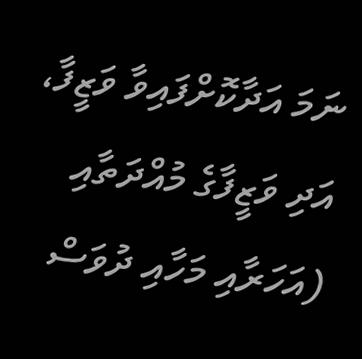ނަމަ އަދާކޮށްފައިވާ ވަޒީފާ، އަދި ވަޒީފާގެ މުއްދަތާއި (އަހަރާއި މަހާއި ދުވަސް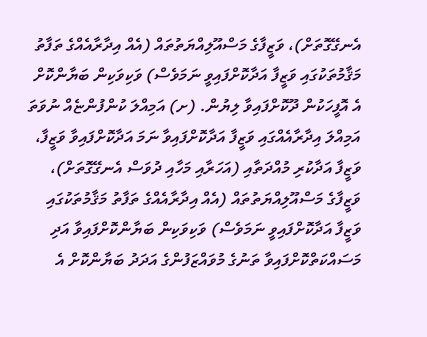އެނގޭގޮތަށް)، ވަޒީފާގެ މަސްއޫލިއްޔަތުތައް (އެއް އިދާރާއެއްގެ ތަފާތު މަޤާމުތަކުގައި ވަޒީފާ އަދާކޮށްފައިވީ ނަމަވެސް) ވަކިވަކިން ބަޔާންކޮށް އެ އޮފީހަކުން ދޫކޮށްފައިވާ ލިޔުން. (ށ) އަމިއްލަ ކުންފުންޏެއް ނުވަތަ އަމިއްލަ އިދާރާއެއްގައި ވަޒީފާ އަދާކޮށްފައިވާ ނަމަ އަދާކޮށްފައިވާ ވަޒީފާ، ވަޒީފާ އަދާކުރި މުއްދަތާއި (އަހަރާއި މަހާއި ދުވަސް އެނގޭގޮތަށް)، ވަޒީފާގެ މަސްއޫލިއްޔަތުތައް (އެއް އިދާރާއެއްގެ ތަފާތު މަޤާމުތަކުގައި ވަޒީފާ އަދާކޮށްފައިވީ ނަމަވެސް) ވަކިވަކިން ބަޔާންކޮށްފައިވާ އަދި މަސައްކަތްކޮށްފައިވާ ތަނުގެ މުވައްޒަފުންގެ އަދަދު ބަޔާންކޮށް އެ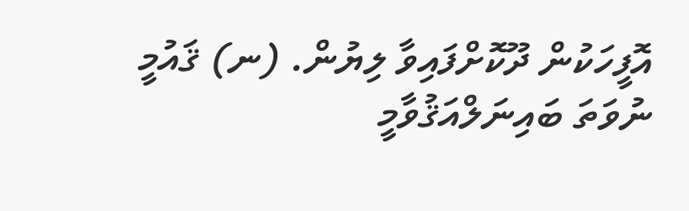އޮފީހަކުން ދޫކޮށްފައިވާ ލިޔުން. (ނ) ޤައުމީ ނުވަތަ ބައިނަލްއަޤުވާމީ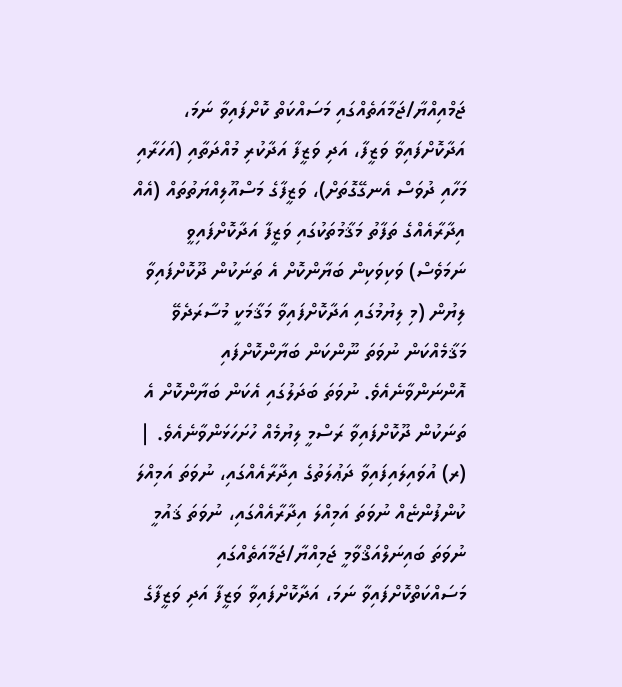ޖަމްއިއްޔާ/ޖަމާއަތެއްގައި މަސައްކަތް ކޮށްފައިވާ ނަމަ، އަދާކޮށްފައިވާ ވަޒީފާ، އަދި ވަޒީފާ އަދާކުރި މުއްދަތާއި (އަހަރާއި މަހާއި ދުވަސް އެނގޭގޮތަށް)، ވަޒީފާގެ މަސްއޫލިއްޔަތުތައް (އެއް އިދާރާއެއްގެ ތަފާތު މަޤާމުތަކުގައި ވަޒީފާ އަދާކޮށްފައިވީ ނަމަވެސް) ވަކިވަކިން ބަޔާންކޮށް އެ ތަނަކުން ދޫކޮށްފައިވާ ލިޔުން (މި ލިޔުމުގައި އަދާކޮށްފައިވާ މަޤާމަކީ މުސާރަދެވޭ މަޤާމެއްކަން ނުވަތަ ނޫންކަން ބަޔާންކޮށްފައި އޮންނަންވާނެއެވެ. ނުވަތަ ބަދަލުގައި އެކަން ބަޔާންކޮށް އެ ތަނަކުން ދޫކޮށްފައިވާ ރަސްމީ ލިޔުމެއް ހުށަހަޅަންވާނެއެވެ. |
(ރ) އުވައިލައިފައިވާ ދަޢުލަތުގެ އިދާރާއެއްގައި، ނުވަތަ އަމިއްލަ ކުންފުންޏެއް ނުވަތަ އަމިއްލަ އިދާރާއެއްގައި، ނުވަތަ ޤައުމީ ނުވަތަ ބައިނަލްއަޤްވާމީ ޖަމިއްޔާ/ޖަމާއަތެއްގައި މަސައްކަތްކޮށްފައިވާ ނަމަ، އަދާކޮށްފައިވާ ވަޒީފާ އަދި ވަޒީފާގެ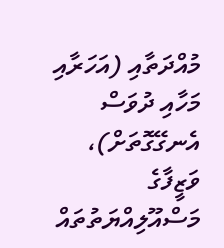މުއްދަތާއި (އަހަރާއި މަހާއި ދުވަސް އެނގޭގޮތަށް)، ވަޒީފާގެ މަސްއޫލިއްޔަތުތައް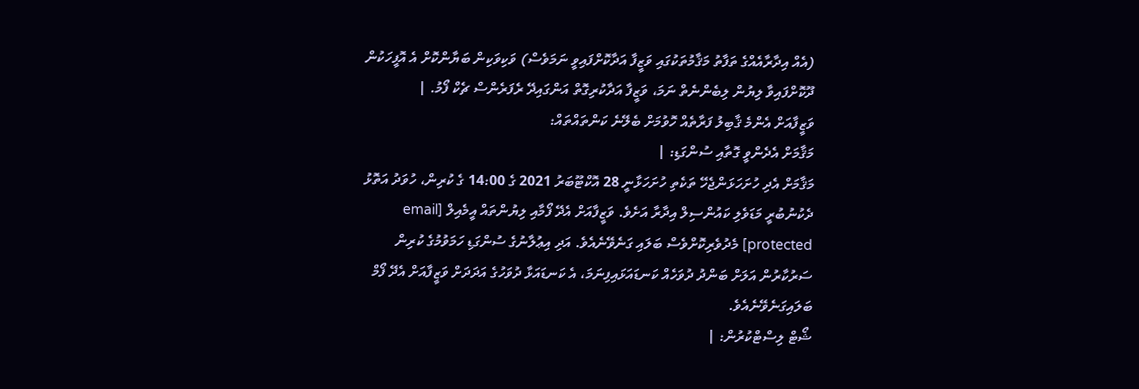(އެއް އިދާރާއެއްގެ ތަފާތު މަޤާމުތަކުގައި ވަޒީފާ އަދާކޮށްފައިވީ ނަމަވެސް) ވަކިވަކިން ބަޔާންކޮށް އެ އޮފީހަކުން ދޫކޮށްފައިވާ ލިޔުން ލިބެންނެތް ނަމަ، ވަޒީފާ އަދާކުރިގޮތް އަންގައިދޭ ރެފަރެންސް ޗެކް ފޯމު. |
ވަޒީފާއަށް އެންމެ ޤާބިލު ފަރާތެއް ހޮވުމަށް ބެލޭނެ ކަންތައްތައް:
މަޤާމަށް އެދެންވީ ގޮތާއި ސުންގަޑި: |
މަޤާމަށް އެދި ހުށަހަޅަންޖެހޭ ތަކެތި ހުށަހަޅާނީ 28 އޮކްޓޫބަރު 2021 ގެ 14:00 ގެ ކުރިން، ހުވަދު އަތޮޅު ދެކުނުބުރީ މަޑަވެލި ކައުންސިލް އިދާރާ އަށެވެ. ވަޒީފާއަށް އެދޭ ފޯމާއި ލިޔުންތައް އީމެއިލް [email protected] މެދުވެރިކޮށްވެސް ބަލައި ގަނެވޭނެއެވެ. އަދި އިޢުލާނުގެ ސުންގަޑި ހަމަވުމުގެ ކުރިން ސަރުކާރުން އަލަށް ބަންދު ދުވަހެއް ކަނޑައަޅައިފިނަމަ، އެ ކަނޑައަޅާ ދުވަހުގެ އަދަދަށް ވަޒީފާއަށް އެދޭ ފޯމް ބަލައިގަނެވޭނެއެވެ.
ޝޯޓް ލިސްޓްކުރުން: |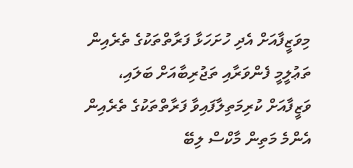މިވަޒީފާއަށް އެދި ހުށަހަޅާ ފަރާތްތަކުގެ ތެރެއިން ތަޢުލީމީ ފެންވަރާއި ތަޖުރިބާއަށް ބަލައި، ވަޒީފާއަށް ކުރިމަތިލާފައިވާ ފަރާތްތަކުގެ ތެރެއިން އެންމެ މަތިން މާކްސް ލިބޭ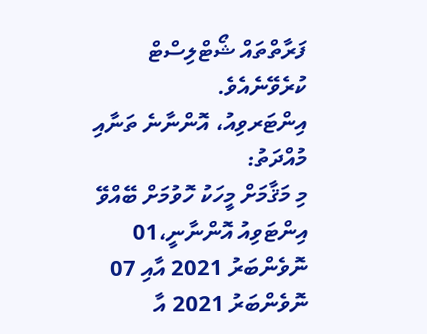ފަރާތްތައް ޝޯޓްލިސްޓް ކުރެވޭނެއެވެ.
އިންޓަރވިއު، އޮންނާނެ ތަނާއި މުއްދަތު:
މި މަޤާމަށް މީހަކު ހޮވުމަށް ބޭއްވޭ އިންޓަވިއު އޮންނާނީ،01 ނޮވެންބަރު 2021 އާއި 07 ނޮވެންބަރު 2021 އާ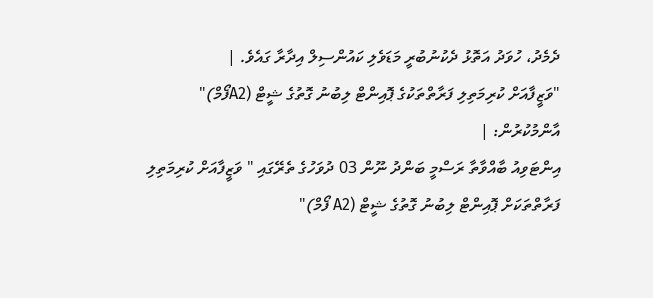ދެމެދު، ހުވަދު އަތޮޅު ދެކުނުބުރީ މަޑަވެލި ކައުންސިލް އިދާރާ ގައެވެ. |
"ވަޒީފާއަށް ކުރިމަތިލި ފަރާތްތަކުގެ ޕޮއިންޓް ލިބުނު ގޮތުގެ ޝީޓް (A2ފޯމް)" އާންމުކުރުން: |
އިންޓަވިއު ބާއްވާތާ ރަސްމީ ބަންދު ނޫން 03 ދުވަހުގެ ތެރޭގައި " ވަޒީފާއަށް ކުރިމަތިލި ފަރާތްތަކަށް ޕޮއިންޓް ލިބުނު ގޮތުގެ ޝީޓް (A2 ފޯމް)"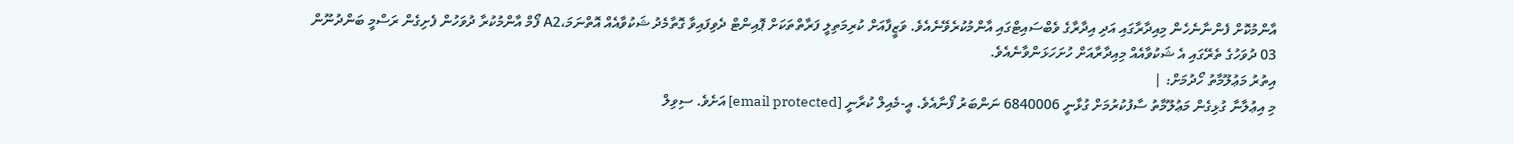އާންމުކޮށް ފެންނާނެހެން މިއިދާރާގައި އަދި އިދާރާގެ ވެބްސައިޓްގައި އާންމުކުރެވޭނެއެވެ. ވަޒީފާއަށް ކުރިމަތިލީ ފަރާތްތަކަށް ޕޮއިންޓް ދެވިފައިވާ ގޮތާމެދު ޝަކުވާއެއް އޮތްނަމަ،A2 ފޯމް އާންމުކުރާ ދުވަހުން ފެށިގެން ރަސްމީ ބަންދުނޫން 03 ދުވަހުގެ ތެރޭގައި އެ ޝަކުވާއެއް މިއިދާރާއަށް ހުށަހަޅަންވާނެއެވެ.
އިތުރު މަޢުލޫމާތު ހޯދުމަށް: |
މި އިޢުލާނާ ގުޅިގެން މަޢުލޫމާތު ސާފުކުރުމަށް ގުޅާނީ 6840006 ނަންބަރު ފޯނާއެވެ. އީ-މެއިލް ކުރާނީ [email protected] އަށެވެ. ސިވިލް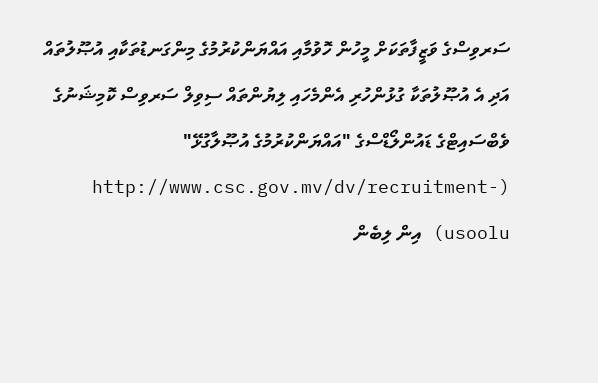ސަރވިސްގެ ވަޒީފާތަކަށް މީހުން ހޮވުމާއި އައްޔަންކުރުމުގެ މިންގަނޑުތަކާއި އުޞޫލުތައް އަދި އެ އުޞޫލުތަކާ ގުޅުންހުރި އެންމެހައި ލިޔުންތައް ސިވިލް ސަރވިސް ކޮމިޝަނުގެ ވެބްސައިޓްގެ ޑައުންލޯޑްސްގެ "އައްޔަންކުރުމުގެ އުޞޫލާގުޅޭ" (http://www.csc.gov.mv/dv/recruitment-usoolu) އިން ލިބެން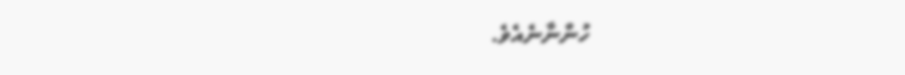ހުންނާނެއެވެ.